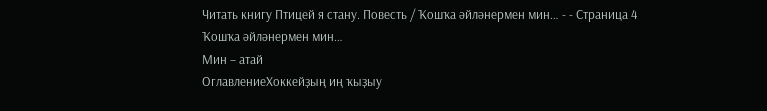Читать книгу Птицей я стану. Повесть / Ҡошҡа әйләнермен мин… - - Страница 4
Ҡошҡа әйләнермен мин…
Мин – атай
ОглавлениеХоккейҙың иң ҡыҙыу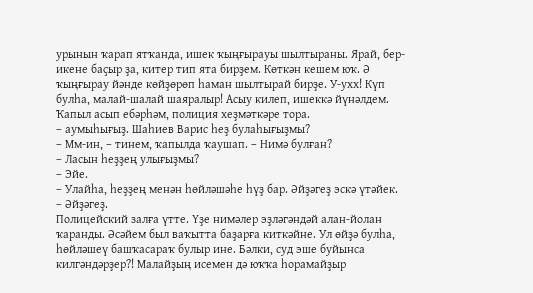урынын ҡарап ятҡанда, ишек ҡыңғырауы шылтыраны. Ярай, бер-икене баҫыр ҙа, китер тип ята бирҙем. Көткән кешем юҡ. Ә ҡыңғырау йәнде көйҙөрөп һаман шылтырай бирҙе. У-ухх! Күп булһа, малай-шалай шаяралыр! Асыу килеп, ишеккә йүнәлдем. Ҡапыл асып ебәрһәм, полиция хеҙмәткәре тора.
– аумыһығыҙ. Шаһиев Варис һеҙ булаһығыҙмы?
– Мм-ин, – тинем, ҡапылда ҡаушап. – Нимә булған?
– Ласын һеҙҙең улығыҙмы?
– Эйе.
– Улайһа, һеҙҙең менән һөйләшәһе һүҙ бар. Әйҙәгеҙ эскә үтәйек.
– Әйҙәгеҙ.
Полицейский залға үтте. Үҙе нимәлер эҙләгәндәй алан-йолан ҡаранды. Әсәйем был ваҡытта баҙарға киткәйне. Ул өйҙә булһа, һөйләшеү башҡасараҡ булыр ине. Бәлки, суд эше буйынса килгәндәрҙер?! Малайҙың исемен дә юҡҡа һорамайҙыр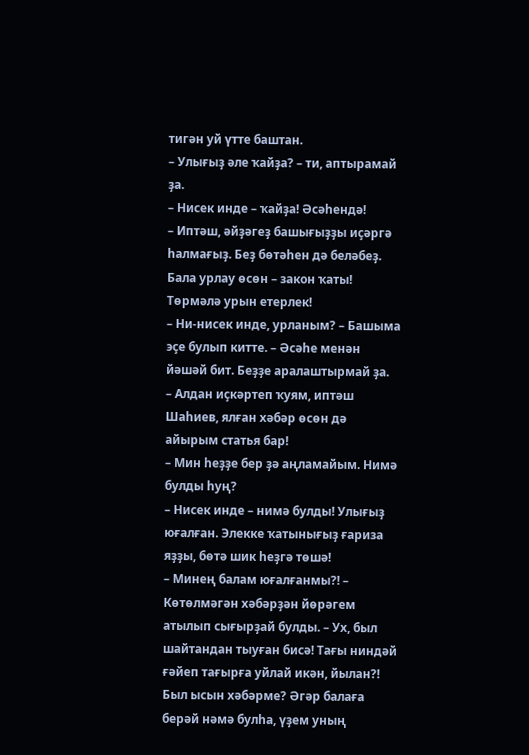тигән уй үтте баштан.
– Улығыҙ әле ҡайҙа? – ти, аптырамай ҙа.
– Нисек инде – ҡайҙа! Әсәһендә!
– Иптәш, әйҙәгеҙ башығыҙҙы иҫәргә һалмағыҙ. Беҙ бөтәһен дә беләбеҙ. Бала урлау өсөн – закон ҡаты! Төрмәлә урын етерлек!
– Ни-нисек инде, урланым? – Башыма эҫе булып китте. – Әсәһе менән йәшәй бит. Беҙҙе аралаштырмай ҙа.
– Алдан иҫкәртеп ҡуям, иптәш Шаһиев, ялған хәбәр өсөн дә айырым статья бар!
– Мин һеҙҙе бер ҙә аңламайым. Нимә булды һуң?
– Нисек инде – нимә булды! Улығыҙ юғалған. Элекке ҡатынығыҙ ғариза яҙҙы, бөтә шик һеҙгә төшә!
– Минең балам юғалғанмы?! – Көтөлмәгән хәбәрҙән йөрәгем атылып сығырҙай булды. – Ух, был шайтандан тыуған бисә! Тағы ниндәй ғәйеп тағырға уйлай икән, йылан?! Был ысын хәбәрме? Әгәр балаға берәй нәмә булһа, үҙем уның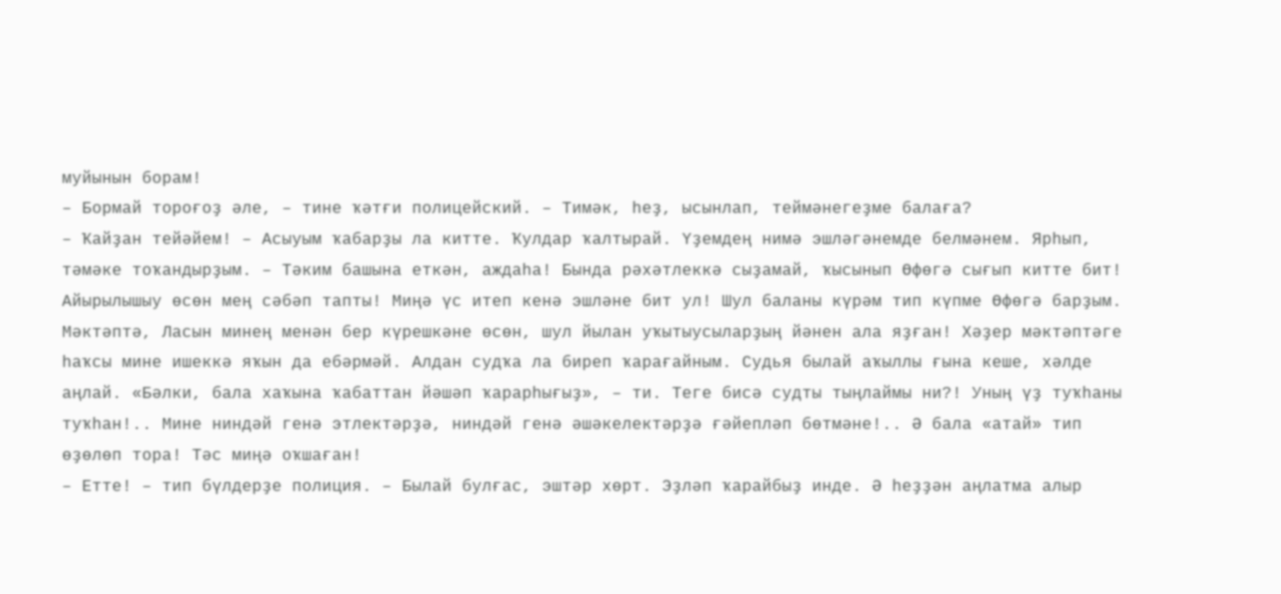муйынын борам!
– Бормай тороғоҙ әле, – тине ҡәтғи полицейский. – Тимәк, һеҙ, ысынлап, теймәнегеҙме балаға?
– Ҡайҙан тейәйем! – Асыуым ҡабарҙы ла китте. Ҡулдар ҡалтырай. Үҙемдең нимә эшләгәнемде белмәнем. Ярһып, тәмәке тоҡандырҙым. – Тәким башына еткән, аждаһа! Бында рәхәтлеккә сыҙамай, ҡысынып Өфөгә сығып китте бит! Айырылышыу өсөн мең сәбәп тапты! Миңә үс итеп кенә эшләне бит ул! Шул баланы күрәм тип күпме Өфөгә барҙым. Мәктәптә, Ласын минең менән бер күрешкәне өсөн, шул йылан уҡытыусыларҙың йәнен ала яҙған! Хәҙер мәктәптәге һаҡсы мине ишеккә яҡын да ебәрмәй. Алдан судҡа ла биреп ҡарағайным. Судья былай аҡыллы ғына кеше, хәлде аңлай. «Бәлки, бала хаҡына ҡабаттан йәшәп ҡарарһығыҙ», – ти. Теге бисә судты тыңлаймы ни?! Уның үҙ туҡһаны туҡһан!.. Мине ниндәй генә этлектәрҙә, ниндәй генә әшәкелектәрҙә ғәйепләп бөтмәне!.. Ә бала «атай» тип өҙөлөп тора! Тәс миңә оҡшаған!
– Етте! – тип бүлдерҙе полиция. – Былай булғас, эштәр хөрт. Эҙләп ҡарайбыҙ инде. Ә һеҙҙән аңлатма алыр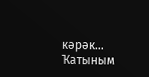кәрәк…
Ҡатыным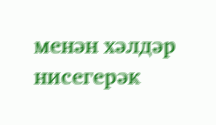менән хәлдәр нисегерәк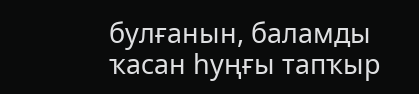булғанын, баламды ҡасан һуңғы тапҡыр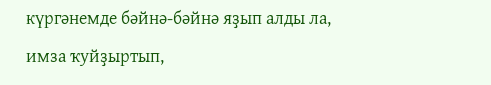күргәнемде бәйнә-бәйнә яҙып алды ла, имза ҡуйҙыртып,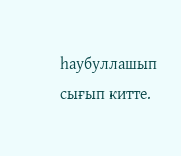һаубуллашып сығып китте.